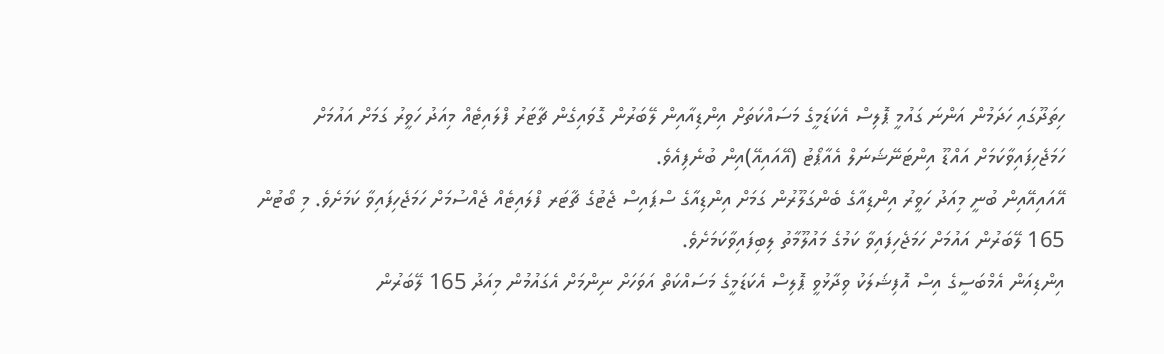ހިތަދޫގައި ހަދަމުން އަންނަ ގައުމީ ޕޮލިސް އެކަޑަމީގެ މަސައްކަތަށް އިންޑިއާއިން ލޭބަރުން ގޮވައިގެން ޗާޓަރު ފްލައިޓެއް މިއަދު ހަވީރު ގަމަށް އައުމަށް ހަމަޖެހިފައިވާކަމަށް އައްޑޫ އިންޓަނޭޝަނަލް އެއާޕޯޓު (އޭއައިއޭ)އިން ބުނެފިއެވެ.
އޭއައިއޭއިން ބުނީ މިއަދު ހަވީރު އިންޑިއާގެ ބެންގަލޫރުން ގަމަށް އިންޑިއާގެ ސްޕައިސް ޖެޓުގެ ޗާޓަރ ފްލައިޓެއް ޖެއްސުމަށް ހަމަޖެހިފައިވާ ކަމަށެވެ. މި ބޯޓުން 165 ލޭބަރުން އައުމަށް ހަމަޖެހިފައިވާ ކަމުގެ މައުލޫމާތު ލިބިފައިވާކަމަށެވެ.
އިންޑިއަން އެމްބަސީގެ އިސް އޮފިޝަލަކު ވިދާޅުވީ ޕޮލިސް އެކަޑަމީގެ މަސައްކަތް އަވަހަށް ނިންމަށް އެގައުމުން މިއަދު 165 ލޭބަރުން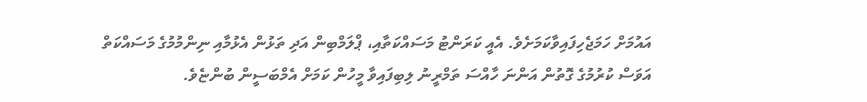އައުމަށް ހަމަޖެހިފައިވާކަމަށެވެ. އެއީ ކަރަންޓު މަސައްކަތާއި، ޕްލަމްބިން އަދި ތަޅުން އެޅުމާއި ނިންމުމުގެ މަސައްކަތް އަވަސް ކުރުމުގެ ގޮތުން އަންނަ ހާއްސަ ތަމްރީނު ލިބިފައިވާ މީހުން ކަމަށް އެމްބަސީން ބުންޏެވެ.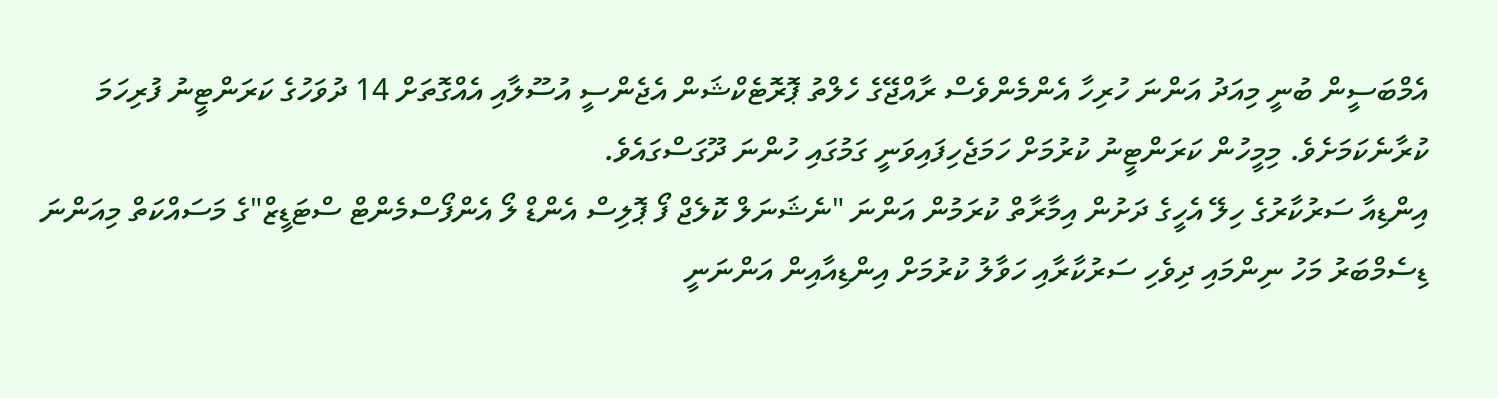އެމްބަސީން ބުނީ މިއަދު އަންނަ ހުރިހާ އެންމެންވެސް ރާއްޖޭގެ ހެލްތު ޕޮރޮޓެކްޝަން އެޖެންސީ އުސޫލާއި އެއްގޮތަށް 14 ދުވަހުގެ ކަރަންޓީނު ފުރިހަމަ ކުރާނެކަމަށެވެ. މިމީހުން ކަރަންޓީނު ކުރުމަށް ހަމަޖެހިފައިވަނީ ގަމުގައި ހުންނަ ދޫގަސްގައެވެ.
އިންޑިއާ ސަރުކާރުގެ ހިލޭ އެހީގެ ދަށުން އިމާރާތް ކުރަމުން އަންނަ "ނެޝަނަލް ކޮލެޖް ފޯ ޕޮލިސް އެންޑް ލޯ އެންފޯސްމެންޓް ސްޓަޑީޒް"ގެ މަސައްކަތް މިއަންނަ ޑިސެމްބަރު މަހު ނިންމައި ދިވެހި ސަރުކާރާއި ހަވާލު ކުރުމަށް އިންޑިއާއިން އަންނަނީ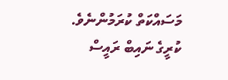މަސައްކަތް ކުރަމުންނެވެ.
ކުރީގެ ނައިބް ރައީސް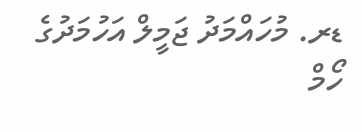ޑރ. މުހައްމަދު ޖަމީލް އަހުމަދުގެ ހޯމް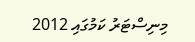މިނިސްޓަރު ކަމުގައި 2012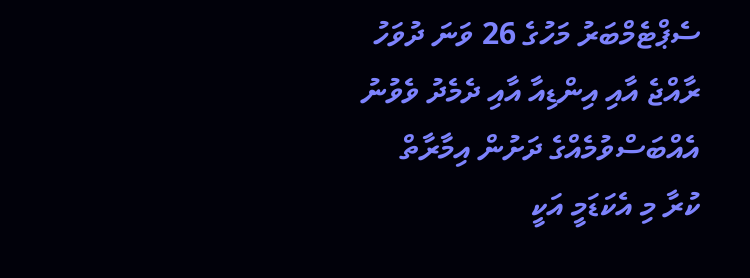ސެޕްޓެމްބަރު މަހުގެ 26 ވަނަ ދުވަހު ރާއްޖެ އާއި އިންޑިއާ އާއި ދެމެދު ވެވުނު އެއްބަސްވުމެއްގެ ދަށުން އިމާރާތް ކުރާ މި އެކަޑަމީ އަކީ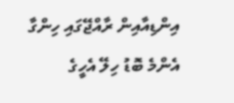އިންޑިއާއިން ރާއްޖޭގައި ހިންގާ އެންމެ ބޮޑު ހިލޭ އެހީގެ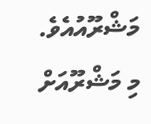މަޝްރޫއުއެވެ. މި މަޝްރޫއަށް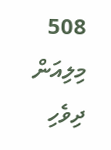508 މިލިއަން ދިވެހި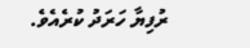ރުފިޔާ ހަރަދު ކުރެއެވެ.